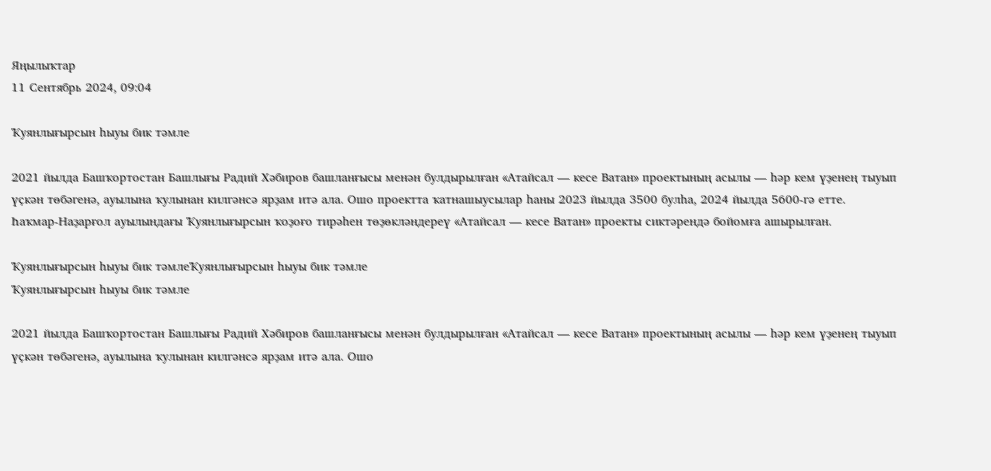Яңылыҡтар
11 Сентябрь 2024, 09:04

Ҡуянлығырсын һыуы бик тәмле

2021 йылда Башҡортостан Башлығы Радий Хәбиров башланғысы менән булдырылған «Атайсал — кесе Ватан» проектының асылы — һәр кем үҙенең тыуып үҫкән төбәгенә, ауылына ҡулынан килгәнсә ярҙам итә ала. Ошо проектта ҡатнашыусылар һаны 2023 йылда 3500 булһа, 2024 йылда 5600-гә етте.   Һаҡмар-Наҙарғол ауылындағы Ҡуянлығырсын ҡоҙоғо тирәһен төҙөкләндереү «Атайсал — кесе Ватан» проекты сиктәрендә бойомға ашырылған.

Ҡуянлығырсын һыуы бик тәмлеҠуянлығырсын һыуы бик тәмле
Ҡуянлығырсын һыуы бик тәмле

2021 йылда Башҡортостан Башлығы Радий Хәбиров башланғысы менән булдырылған «Атайсал — кесе Ватан» проектының асылы — һәр кем үҙенең тыуып үҫкән төбәгенә, ауылына ҡулынан килгәнсә ярҙам итә ала. Ошо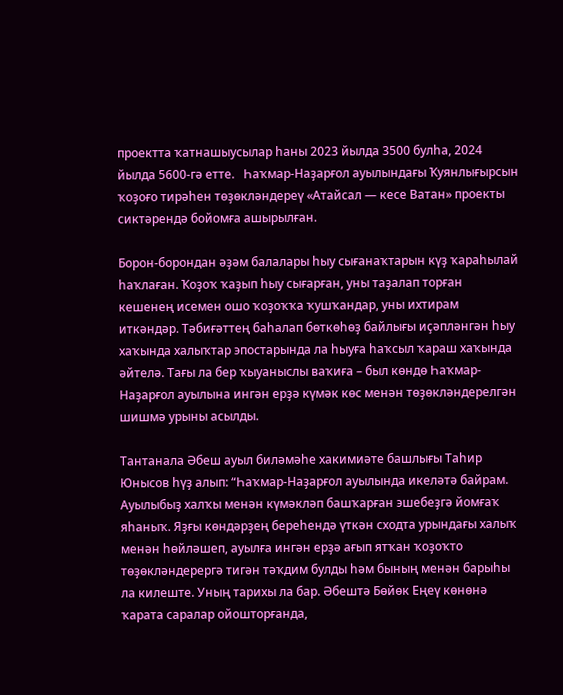проектта ҡатнашыусылар һаны 2023 йылда 3500 булһа, 2024 йылда 5600-гә етте.   Һаҡмар-Наҙарғол ауылындағы Ҡуянлығырсын ҡоҙоғо тирәһен төҙөкләндереү «Атайсал — кесе Ватан» проекты сиктәрендә бойомға ашырылған.

Борон-борондан әҙәм балалары һыу сығанаҡтарын күҙ ҡараһылай һаҡлаған. Ҡоҙоҡ ҡаҙып һыу сығарған, уны таҙалап торған кешенең исемен ошо ҡоҙоҡҡа ҡушҡандар, уны ихтирам иткәндәр. Тәбиғәттең баһалап бөткөһөҙ байлығы иҫәпләнгән һыу хаҡында халыҡтар эпостарында ла һыуға һаҡсыл ҡараш хаҡында әйтелә. Тағы ла бер ҡыуаныслы ваҡиға – был көндө Һаҡмар-Наҙарғол ауылына ингән ерҙә күмәк көс менән төҙөкләндерелгән шишмә урыны асылды.

Тантанала Әбеш ауыл биләмәһе хакимиәте башлығы Таһир Юнысов һүҙ алып: “Һаҡмар-Наҙарғол ауылында икеләтә байрам. Ауылыбыҙ халҡы менән күмәкләп башҡарған эшебеҙгә йомғаҡ яһаныҡ. Яҙғы көндәрҙең береһендә үткән сходта урындағы халыҡ менән һөйләшеп, ауылға ингән ерҙә ағып ятҡан ҡоҙоҡто төҙөкләндерергә тигән тәҡдим булды һәм бының менән барыһы ла килеште. Уның тарихы ла бар. Әбештә Бөйөк Еңеү көнөнә ҡарата саралар ойошторғанда,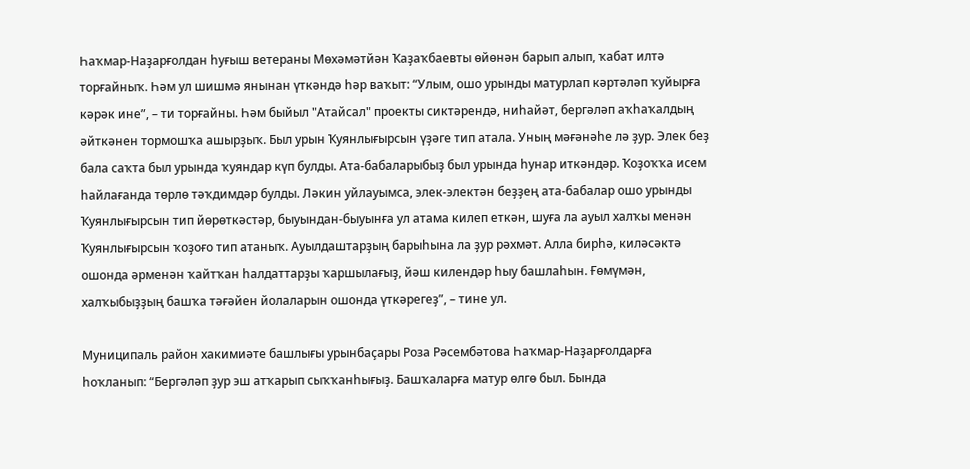Һаҡмар-Наҙарғолдан һуғыш ветераны Мөхәмәтйән Ҡаҙаҡбаевты өйөнән барып алып, ҡабат илтә торғайныҡ. Һәм ул шишмә янынан үткәндә һәр ваҡыт: “Улым, ошо урынды матурлап кәртәләп ҡуйырға кәрәк ине”, – ти торғайны. Һәм быйыл "Атайсал" проекты сиктәрендә, ниһайәт, бергәләп аҡһаҡалдың әйткәнен тормошҡа ашырҙыҡ. Был урын Ҡуянлығырсын үҙәге тип атала. Уның мәғәнәһе лә ҙур. Элек беҙ бала саҡта был урында ҡуяндар күп булды. Ата-бабаларыбыҙ был урында һунар иткәндәр. Ҡоҙоҡҡа исем һайлағанда төрлө тәҡдимдәр булды. Ләкин уйлауымса, элек-электән беҙҙең ата-бабалар ошо урынды Ҡуянлығырсын тип йөрөткәстәр, быуындан-быуынға ул атама килеп еткән, шуға ла ауыл халҡы менән Ҡуянлығырсын ҡоҙоғо тип атаныҡ. Ауылдаштарҙың барыһына ла ҙур рәхмәт. Алла бирһә, киләсәктә ошонда әрменән ҡайтҡан һалдаттарҙы ҡаршылағыҙ, йәш килендәр һыу башлаһын. Ғөмүмән, халҡыбыҙҙың башҡа тәғәйен йолаларын ошонда үткәрегеҙ”, – тине ул.

Муниципаль район хакимиәте башлығы урынбаҫары Роза Рәсембәтова Һаҡмар-Наҙарғолдарға һоҡланып: “Бергәләп ҙур эш атҡарып сыҡҡанһығыҙ. Башҡаларға матур өлгө был. Бында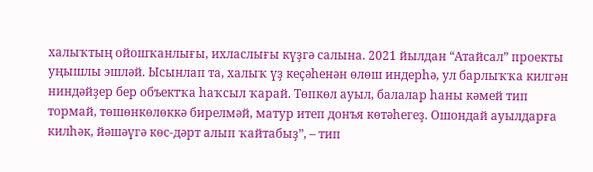халыҡтың ойошҡанлығы, ихласлығы күҙгә салына. 2021 йылдан “Атайсал” проекты уңышлы эшләй. Ысынлап та, халыҡ үҙ кеҫәһенән өлөш индерһә, ул барлыҡҡа килгән ниндәйҙер бер объектҡа һаҡсыл ҡарай. Төпкөл ауыл, балалар һаны кәмей тип тормай, төшөнкөлөккә бирелмәй, матур итеп донъя көтәһегеҙ. Ошондай ауылдарға килһәк, йәшәүгә көс-дәрт алып ҡайтабыҙ”, – тип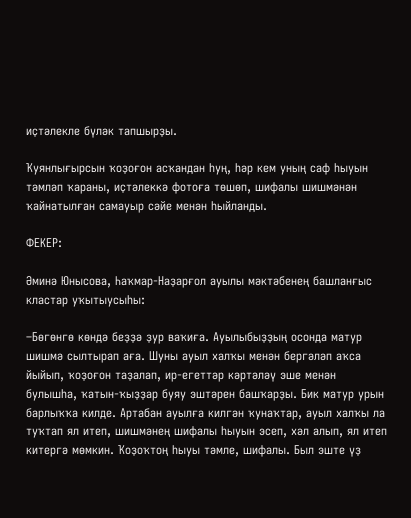иҫтәлекле бүләк тапшырҙы.

Ҡуянлығырсын ҡоҙоғон асҡандан һуң, һәр кем уның саф һыуын тәмләп ҡараны, иҫтәлеккә фотоға төшөп, шифалы шишмәнән ҡайнатылған самауыр сәйе менән һыйланды.

ФЕКЕР:

Әминә Юнысова, Һаҡмар-Наҙарғол ауылы мәктәбенең башланғыс кластар уҡытыусыһы:

–Бөгөнгө көндә беҙҙә ҙур ваҡиға. Ауылыбыҙҙың осонда матур шишмә сылтырап аға. Шуны ауыл халҡы менән бергәләп аҡса йыйып, ҡоҙоғон таҙалап, ир-егеттәр кәртәләү эше менән булышһа, ҡатын-ҡыҙҙар буяу эштәрен башҡарҙы. Бик матур урын барлыҡҡа килде. Артабан ауылға килгән ҡунаҡтар, ауыл халҡы ла туҡтап ял итеп, шишмәнең шифалы һыуын эсеп, хәл алып, ял итеп китергә мөмкин. Ҡоҙоҡтоң һыуы тәмле, шифалы. Был эште үҙ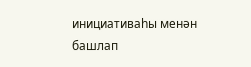инициативаһы менән башлап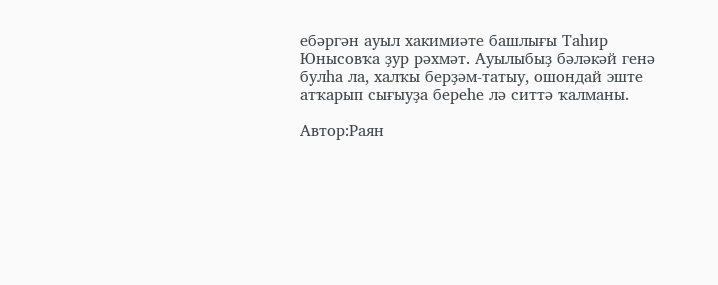ебәргән ауыл хакимиәте башлығы Таһир Юнысовҡа ҙур рәхмәт. Ауылыбыҙ бәләкәй генә булһа ла, халҡы берҙәм-татыу, ошондай эште атҡарып сығыуҙа береһе лә ситтә ҡалманы.

Автор:Раян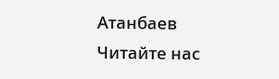Атанбаев
Читайте нас